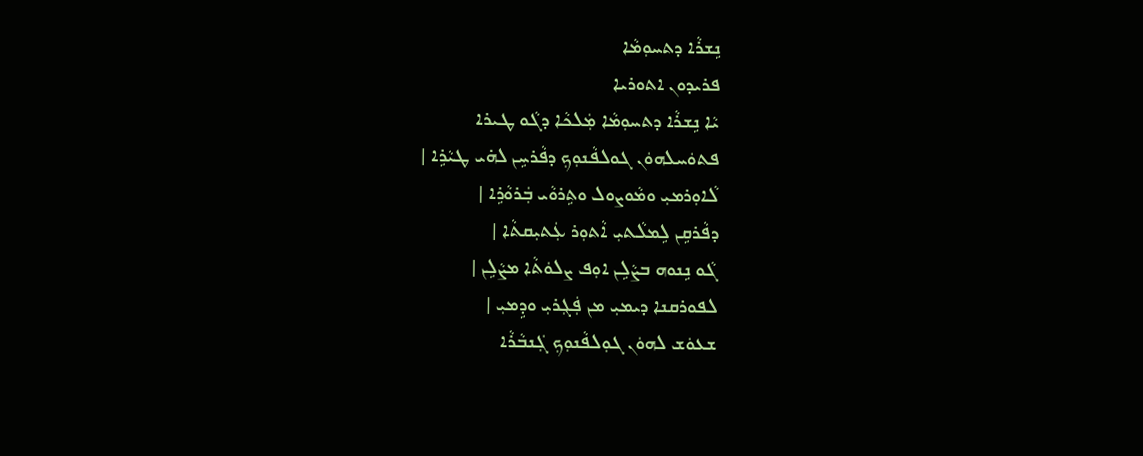ܢܹܫܪܵܐ ܕܬܚܘܼܡܵܐ
ܦܪܝܕܘܢ ܐܬܘܪܝܐ
ܝܵܐ ܢܹܫܪܵܐ ܕܬܚܘܼܡܵܐ ܡܲܠܟܵܐ ܕܓܵܘ ܛܝܪܐ
ܦܬܘܿܚܠܗܘܿܢ ܓܘܠܦܵܢܘܼܟܼ ܕܦܵܪܚܹܢ ܠܗ̇ܝ ܛܝܵܪܹܐ |
ܠܵܐܘܼܪܡܝܼ ܘܡܵܘܨܘܠ ܘܬܹܪܘܵܝ ܒܲܪܘܵܪܹܐ |
ܕܦܵܪܩܹܢ ܠܹܡܠܵܬܝܼ ܐܵܬܘܼܪ ܥܲܬܝܼܩܬܵܐ |
ܓܵܘ ܢܹܢܘܗ ܒܨܵܠܹܢ ܐܘܼܦ ܨܠܘܿܬܵܐ ܡܨܵܠܹܢ |
ܠܦܘܪܩܢܐ ܕܝܡܝܼ ܡܢ ܦܲܓܼܪܝܼ ܘܕܹܡܝܼ |
ܫܥܘܿܫ ܠܗܘܿܢ ܓܘܼܠܦܵܢܘܼܟܼ ܓܲܢܒܵܪܵܐ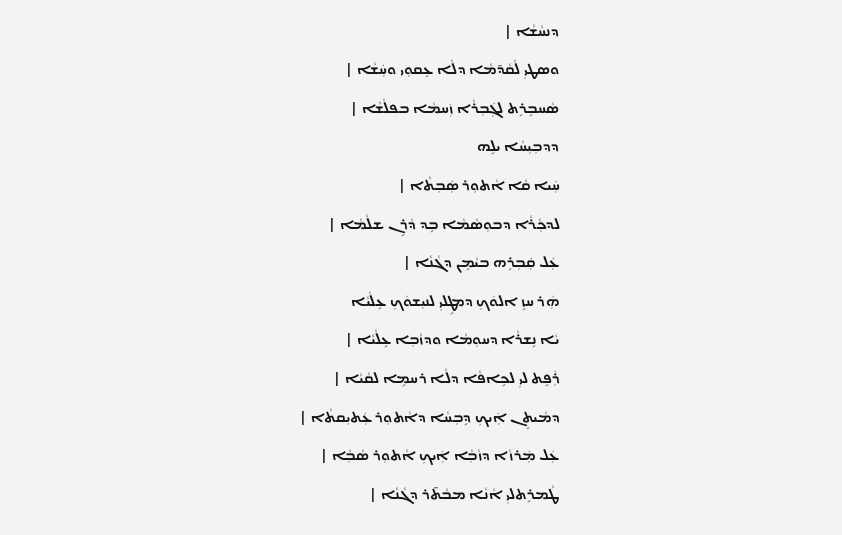ܕܢܚܵܫܵܐ |
ܘܣܛܝܼ ܠܵܩܵܕ̄ܡܵܐ ܕܠܵܐ ܥܹܩܘܼܝ ܘܚܲܫܵܐ |
ܣܵܚܒܹܪܹܬ ܠܓܲܒܼܪܵܐ ܙܲܚܡܵܐ ܒܦܠܵܫܵܐ |
ܕܕܒܼܝܼܚܵܐ ܝܠܹܗ
ܚܲܝܐ ܩܵܐ ܐܵܬܘܼܪ ܣܲܒܼܬܵܐ |
ܠܕܟܼܵܪܵܐ ܕܒܘܼܣܵܡܵܐ ܒܹܕ ܕܵܪܹܢ ܫܠܵܡܵܐ |
ܥܲܠ ܩܲܒܼܪܹܗ ܒܝܵܡܹܢ ܕܓܵܢܵܐ |
ܗܲܪ ܚܙܹ ܐܠܘܿܟܼ ܕܡܛܹܠܝܼ ܠܢܝܼܫܘܿܟܼ ܥܹܠܵܝܵܐ
ܝܵܐ ܢܹܫܪܵܐ ܕܚܘܼܡܵܐ ܘܕܙܵܒܼܐ ܥܹܠܵܝܵܐ |
ܪܲܦܹܬ ܠܝܼ ܠܟܹܐܦܵܐ ܕܠܵܐ ܪܚܡܹܐ ܠܩܵܝܵܐ |
ܕܡܵܝܬܹܢ ܐܲܝܟܼ ܕܹܒܼܚܵܐ ܕܐܵܬܘܼܪ ܥܲܬܝܼܩܬܵܐ |
ܥܲܠ ܡܲܪܙܵܐ ܕܙܵܒܼܵܐ ܐܲܝܟܼ ܐܵܬܘܼܪ ܣܵܒܼܵܐ |
ܛܵܡܪܹܬܠܝܼ ܐܵܢܵܐ ܡܒܵܬ̄ܪ ܕܓܵܢܵܐ |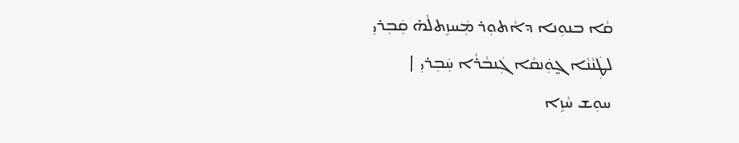ܩܵܐ ܒܢܘܼܢܐ ܕܐܵܬܘܼܪ ܡܲܚܙܹܬܠܵܗ̇ ܩܲܒܼܪܝܼ
ܠܛܲܢܵܢܵܐ ܓ̰ܘܲܢܩܵܐ ܓܲܢܒܵܪܵܐ ܚܲܒܼܪܝܼ |
ܚܘܼܫ ܚܵܙܹܐ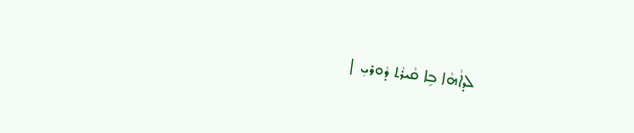ܠܕܐܵܗܵܐ ܒܹܐ ܩܵܝܪܵܬ ܕܵܘܪܝܼ |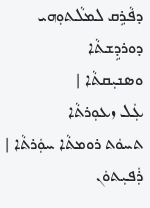ܕܦܵܪܹܩ ܠܡܠܵܬܘܼܗܝ ܕܘܪܕܹܫܬܵܐ
ܘܣܢܝܼܩܬܵܐ |
ܥܲܠ ܙܥܘܼܪܬܵܐ
ܬܚܘܿܬ ܪܘܡܬܵܐ ܚܘܲܪܬܵܐ |
ܪܲܦܝܼܬܘܿܢ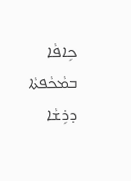ܟܹܐܦܵܐ ܒܡܵܟܵܦܬܵܐ ܕܪܹܫܵܐ